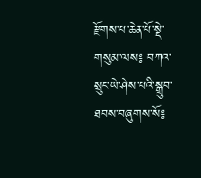རྫོགས་པ་ཆེན་པོ་སྡེ་གསུམ་ལས༔ བཀའ་སྲུང་ཡེ་ཤེས་པའི་སྒྲུབ་ཐབས་བཞུགས་སོ༔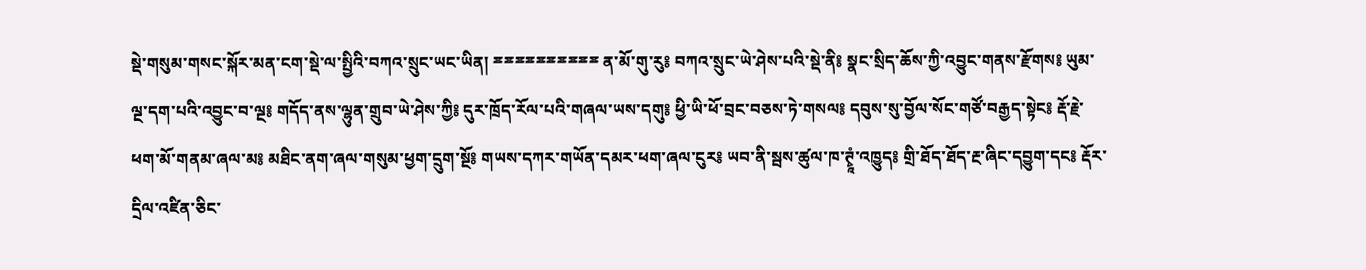སྡེ་གསུམ་གསང་སྐོར་མན་ངག་སྡེ་ལ་སྤྱིའི་བཀའ་སྲུང་ཡང་ཡིན། ྈྈྈྈྈྈྈྈྈྈ ན་མོ་གུ་རུ༔ བཀའ་སྲུང་ཡེ་ཤེས་པའི་སྡེ་ནི༔ སྣང་སྲིད་ཆོས་ཀྱི་འབྱུང་གནས་རྫོགས༔ ཡུམ་ལྔ་དག་པའི་འབྱུང་བ་ལྔ༔ གདོད་ནས་ལྷུན་གྲུབ་ཡེ་ཤེས་ཀྱི༔ དུར་ཁྲོད་རོལ་པའི་གཞལ་ཡས་དགུ༔ ཕྱི་ཡི་ཕོ་བྲང་བཅས་ཏེ་གསལ༔ དབུས་སུ་བྱོལ་སོང་གཙོ་བརྒྱད་སྟེང༔ རྡོ་རྗེ་ཕག་མོ་གནམ་ཞལ་མ༔ མཐིང་ནག་ཞལ་གསུམ་ཕྱག་དྲུག་སྔོ༔ གཡས་དཀར་གཡོན་དམར་ཕག་ཞལ་ངུར༔ ཡབ་ནི་སྦས་ཚུལ་ཁ་ཊྭཱཾ་འཁྱུད༔ གྲི་ཐོད་ཐོད་རྔ་ཞིང་དབྱུག་དང༔ རྡོར་དྲིལ་འཛིན་ཅིང་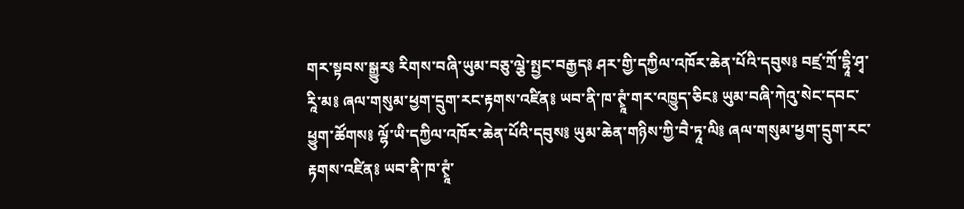གར་སྟབས་སྒྱུར༔ རིགས་བཞི་ཡུམ་བཅུ་ལྕེ་སྤྱང་བརྒྱད༔ ཤར་གྱི་དཀྱིལ་འཁོར་ཆེན་པོའི་དབུས༔ བཛྲ་ཀྲོ་དྷཱི་ཤྭ་རཱི་མ༔ ཞལ་གསུམ་ཕྱག་དྲུག་རང་རྟགས་འཛིན༔ ཡབ་ནི་ཁ་ཊྭཱཾ་གར་འཁྱུད་ཅིང༔ ཡུམ་བཞི་ཀེའུ་སེང་དབང་ཕྱུག་ཚོགས༔ ལྷོ་ཡི་དཀྱིལ་འཁོར་ཆེན་པོའི་དབུས༔ ཡུམ་ཆེན་གཉིས་ཀྱི་བཻ་ཏཱ་ལི༔ ཞལ་གསུམ་ཕྱག་དྲུག་རང་རྟགས་འཛིན༔ ཡབ་ནི་ཁ་ཊྭཱཾ་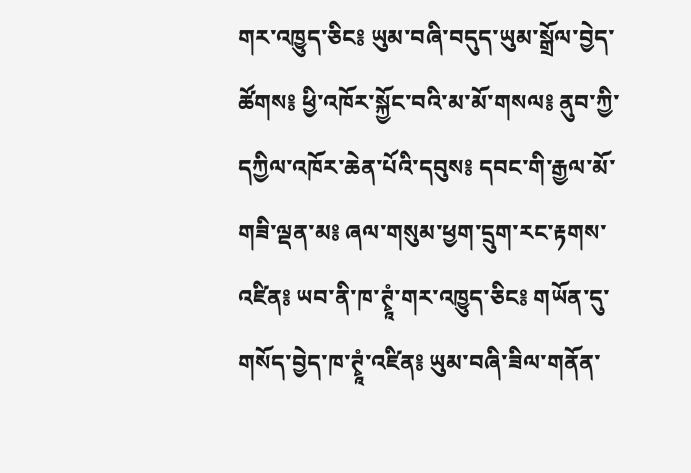གར་འཁྱུད་ཅིང༔ ཡུམ་བཞི་བདུད་ཡུམ་སྒྲོལ་བྱེད་ཚོགས༔ ཕྱི་འཁོར་སྐྱོང་བའི་མ་མོ་གསལ༔ ནུབ་ཀྱི་དཀྱིལ་འཁོར་ཆེན་པོའི་དབུས༔ དབང་གི་རྒྱལ་མོ་གཟི་ལྡན་མ༔ ཞལ་གསུམ་ཕྱག་དྲུག་རང་རྟགས་འཛིན༔ ཡབ་ནི་ཁ་ཊྭཱཾ་གར་འཁྱུད་ཅིང༔ གཡོན་དུ་གསོད་བྱེད་ཁ་ཊྭཱཾ་འཛིན༔ ཡུམ་བཞི་ཟིལ་གནོན་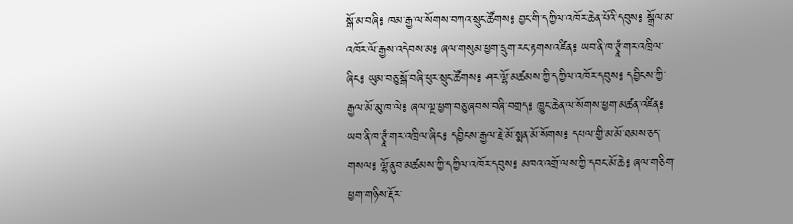སྒོ་མ་བཞི༔ ཁམ་རྒྱ་ལ་སོགས་བཀའ་སྲུང་ཚོགས༔ བྱང་གི་དཀྱིལ་འཁོར་ཆེན་པོའི་དབུས༔ སྒྲོལ་མ་འཁོར་ལོ་རྒྱས་འདེབས་མ༔ ཞལ་གསུམ་ཕྱག་དྲུག་རང་རྟགས་འཛིན༔ ཡབ་ནི་ཁ་ཊྭཱཾ་གར་འཁྲིལ་ཞིང༔ ཡུམ་བཅུ་སྒོ་བཞི་ཕུར་སྲུང་ཚོགས༔ ཤར་ལྷོ་མཚམས་ཀྱི་དཀྱིལ་འཁོར་དབུས༔ དབྱིངས་ཀྱི་རྒྱལ་མོ་མུ་ཁ་ལེ༔ ཞལ་ལྔ་ཕྱག་བཅུ་ཞབས་བཞི་བགྲད༔ ཁྱུང་ཆེན་ལ་སོགས་ཕྱག་མཚན་འཛིན༔ ཡབ་ནི་ཁ་ཊྭཱཾ་གར་འཁྲིལ་ཞིང༔ དབྱིངས་རྒྱལ་རྗེ་མོ་སྨན་མོ་སོགས༔ དཔལ་གྱི་མ་མོ་ཐམས་ཅད་གསལ༔ ལྷོ་ནུབ་མཚམས་ཀྱི་དཀྱིལ་འཁོར་དབུས༔ མཁའ་འགྲོ་ལས་ཀྱི་དབང་མོ་ཆེ༔ ཞལ་གཅིག་ཕྱག་གཉིས་རྡོར་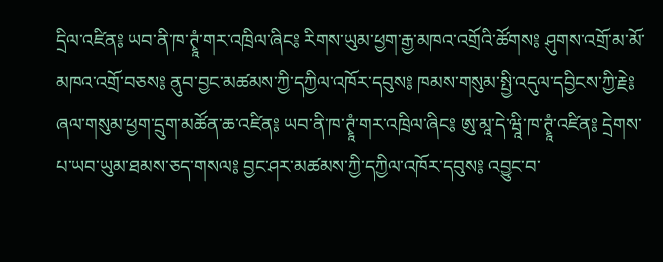དྲིལ་འཛིན༔ ཡབ་ནི་ཁ་ཊྭཱཾ་གར་འཁྲིལ་ཞིང༔ རིགས་ཡུམ་ཕྱག་རྒྱ་མཁའ་འགྲོའི་ཚོགས༔ ཤུགས་འགྲོ་མ་མོ་མཁའ་འགྲོ་བཅས༔ ནུབ་བྱང་མཚམས་ཀྱི་དཀྱིལ་འཁོར་དབུས༔ ཁམས་གསུམ་སྤྱི་འདུལ་དབྱིངས་ཀྱི་རྗེ༔ ཞལ་གསུམ་ཕྱག་དྲུག་མཚོན་ཆ་འཛིན༔ ཡབ་ནི་ཁ་ཊྭཱཾ་གར་འཁྲིལ་ཞིང༔ ཨུ་མཱ་དེ་ཝཱི་ཁ་ཊྭཱཾ་འཛིན༔ དྲེགས་པ་ཡབ་ཡུམ་ཐམས་ཅད་གསལ༔ བྱང་ཤར་མཚམས་ཀྱི་དཀྱིལ་འཁོར་དབུས༔ འབྱུང་བ་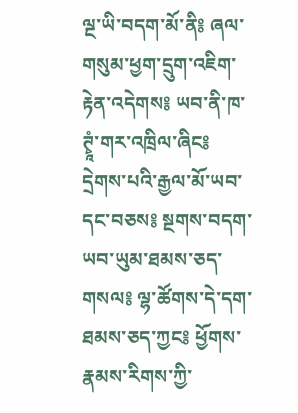ལྔ་ཡི་བདག་མོ་ནི༔ ཞལ་གསུམ་ཕྱག་དྲུག་འཇིག་རྟེན་འདེགས༔ ཡབ་ནི་ཁ་ཊྭཱཾ་གར་འཁྲིལ་ཞིང༔ དྲེགས་པའི་རྒྱལ་མོ་ཡབ་དང་བཅས༔ སྔགས་བདག་ཡབ་ཡུམ་ཐམས་ཅད་གསལ༔ ལྷ་ཚོགས་དེ་དག་ཐམས་ཅད་ཀྱང༔ ཕྱོགས་རྣམས་རིགས་ཀྱི་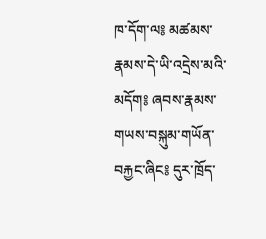ཁ་དོག་ལ༔ མཚམས་རྣམས་དེ་ཡི་འདྲེས་མའི་མདོག༔ ཞབས་རྣམས་གཡས་བསྐུམ་གཡོན་བརྐྱང་ཞིང༔ དུར་ཁྲོད་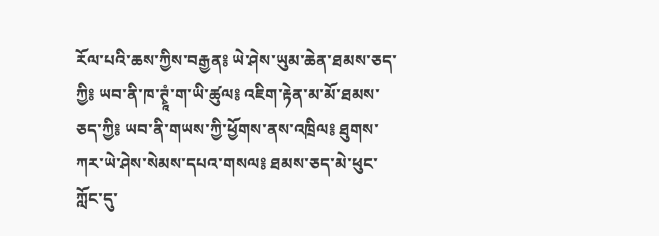རོལ་པའི་ཆས་ཀྱིས་བརྒྱན༔ ཡེ་ཤེས་ཡུམ་ཆེན་ཐམས་ཅད་ཀྱི༔ ཡབ་ནི་ཁ་ཊྭཱཾ་ག་ཡི་ཚུལ༔ འཇིག་རྟེན་མ་མོ་ཐམས་ཅད་ཀྱི༔ ཡབ་ནི་གཡས་ཀྱི་ཕྱོགས་ནས་འཁྲིལ༔ ཐུགས་ཀར་ཡེ་ཤེས་སེམས་དཔའ་གསལ༔ ཐམས་ཅད་མེ་ཕུང་ཀློང་དུ་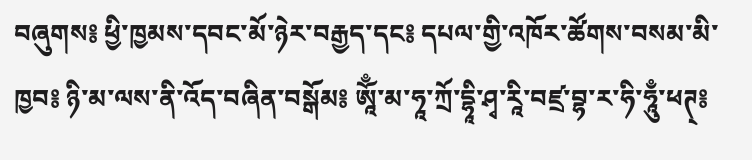བཞུགས༔ ཕྱི་ཁྱམས་དབང་མོ་ཉེར་བརྒྱད་དང༔ དཔལ་གྱི་འཁོར་ཚོགས་བསམ་མི་ཁྱབ༔ ཉི་མ་ལས་ནི་འོད་བཞིན་བསྒོམ༔ ཨཱོྃ་མ་ཧཱ་ཀྲོ་དྷཱི་ཤྭ་རཱི་བཛྲ་བྷ་ར་ཧི་ཧཱུྃ་ཕཊ྄༔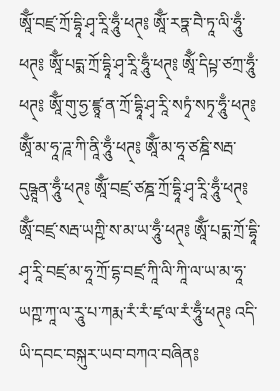ཨཱོྃ་བཛྲ་ཀྲོ་དྷཱི་ཤྭ་རཱི་ཧཱུྃ་ཕཊ྄༔ ཨཱོྃ་རཏྣ་བཻ་ཏཱ་ལི་ཧཱུྃ་ཕཊ྄༔ ཨཱོྃ་པདྨ་ཀྲོ་དྷཱི་ཤྭ་རཱི་ཧཱུྃ་ཕཊ྄༔ ཨཱོྃ་དིཔྟ་ཙཀྲ་ཧཱུྃ་ཕཊ྄༔ ཨཱོྃ་གུ་ཧྱ་ཛྙཱ་ན་ཀྲོ་དྷཱི་ཤྭ་རཱི་སཏྭཾ་སཏྭ་ཧཱུྃ་ཕཊ྄༔ ཨཱོྃ་མ་ཧཱ་ཌཱ་ཀི་ནཱི་ཧཱུྃ་ཕཊ྄༔ ཨཱོྃ་མ་ཧཱ་ཙཎྜི་སརྦ་དུཥྚཱན་ཧཱུྃ་ཕཊ྄༔ ཨཱོྃ་བཛྲ་ཙཎྜ་ཀྲོ་དྷཱི་ཤྭ་རཱི་ཧཱུྃ་ཕཊ྄༔ ཨཱོྃ་བཛྲ་སརྦ་ཡཀྵི་ས་མ་ཡ་ཧཱུྃ་ཕཊ྄༔ ཨཱོྃ་པདྨ་ཀྲོ་དྷཱི་ཤྭ་རཱི་བཛྲ་མ་ཧཱ་ཀྲོ་དྷ་བཛྲ་ཀཱི་ལི་ཀཱི་ལ་ཡ་མ་ཧཱ་ཡཀྵ་ཀཱ་ལ་རཱུ་པ་ཀརྨ་རཾ་རཾ་ཛྭ་ལ་རཾ་ཧཱུྃ་ཕཊ྄༔ འདི་ཡི་དབང་བསྐུར་ཡབ་བཀའ་བཞིན༔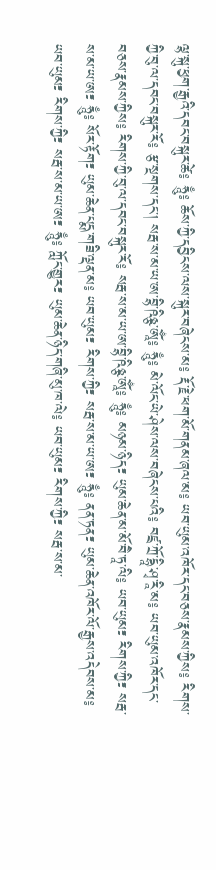ལྷ་སྐུ་ཕྱག་རྒྱའི་དབང་བསྐུར་ཚེ༔ ཧཱུྃ༔ ཆོས་ཀྱི་དབྱིངས་ལས་སྐུར་བཞེངས་མ༔ རྡོ་རྗེ་ཕག་མོ་གནམ་ཞལ་མ༔ ཡབ་ཡུམ་འཁོར་དང་བཅས་རྣམས་ཀྱིས༔ རིགས་ཀྱི་བུ་ལ་དབང་བསྐུར་རོ༔ རྩ་སྔགས་དང་། སརྦ་ས་མ་ཡ་ཨ་བྷི་ཥིཉྩ་ཨཱོྃ༔ ཧཱུྃ༔ མེ་ལོང་ཡེ་ཤེས་ལས་བཞེངས་པའི༔ བཛྲ་ཀྲོ་དྷཱི་ཤྭ་རཱི་མ༔ ཡབ་ཡུམ་འཁོར་དང་བཅས་རྣམས་ཀྱིས༔ རིགས་ཀྱི་བུ་ལ་དབང་བསྐུར་རོ༔ སརྦ་ས་མ་ཡ་ཨ་བྷི་ཥིཉྩ་ཨཱོྃ༔ ཧཱུྃ༔ མཉམ་ཉིད༴ ཡུམ་ཆེན་མ་མོ་བཻ་ཏཱ་ལི༔ ཡབ་ཡུམ༴ རིགས་ཀྱི༴ སརྦ་ས་མ་ཡ་ཨ༴ ཧཱུྃ༔ སོར་རྟོག༴ ཡུམ་ཆེན་པདྨ་གཟི་ལྡན་མ༔ ཡབ་ཡུམ༴ རིགས་ཀྱི༴ སརྦ་ས་མ་ཡ་ཨ༴ ཧཱུྃ༔ ནན་ཏན༴ ཡུམ་ཆེན་འཁོར་ལོ་རྒྱས་འདེབས་མ༔ ཡབ་ཡུམ༴ རིགས་ཀྱི༴ སརྦ་ས་མ་ཡ་ཨ༴ ཧཱུྃ༔ ཀློང་གྱུར༴ ཡུམ་ཆེན་ཉིད་གཞི་མུ་ཁ་ལེ༔ ཡབ་ཡུམ༴ རིགས་ཀྱི༴ སརྦ་ས་མ་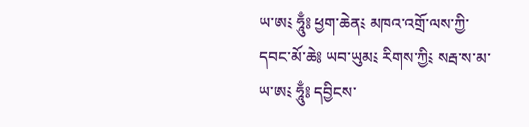ཡ་ཨ༴ ཧཱུྃ༔ ཕྱག་ཆེན༴ མཁའ་འགྲོ་ལས་ཀྱི་དབང་མོ་ཆེ༔ ཡབ་ཡུམ༴ རིགས་ཀྱི༴ སརྦ་ས་མ་ཡ་ཨ༴ ཧཱུྃ༔ དབྱིངས་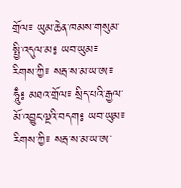གྲོལ༴ ཡུམ་ཆེན་ཁམས་གསུམ་སྤྱི་འདུལ་མ༔ ཡབ་ཡུམ༴ རིགས་ཀྱི༴ སརྦ་ས་མ་ཡ་ཨ༴ ཧཱུྃ༔ མཐའ་གྲོལ༴ སྲིད་པའི་རྒྱལ་མོ་འབྱུང་ལྔའི་བདག༔ ཡབ་ཡུམ༴ རིགས་ཀྱི༴ སརྦ་ས་མ་ཡ་ཨ་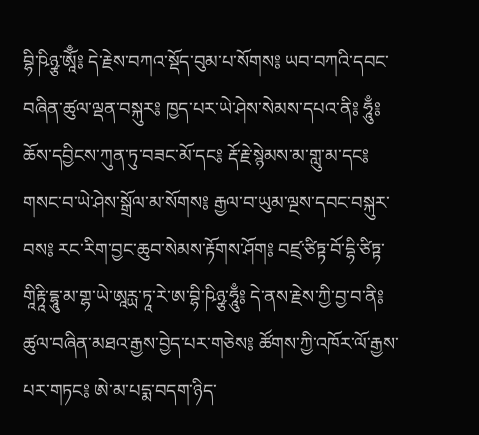བྷི་ཥིཉྩ་ཨཱོྃ༔ དེ་རྗེས་བཀའ་སྡོད་བུམ་པ་སོགས༔ ཡབ་བཀའི་དབང་བཞིན་ཚུལ་ལྡན་བསྐུར༔ ཁྱད་པར་ཡེ་ཤེས་སེམས་དཔའ་ནི༔ ཧཱུྃ༔ ཆོས་དབྱིངས་ཀུན་ཏུ་བཟང་མོ་དང༔ རྡོ་རྗེ་སྙེམས་མ་གླུ་མ་དང༔ གསང་བ་ཡེ་ཤེས་སྒྲོལ་མ་སོགས༔ རྒྱལ་བ་ཡུམ་ལྔས་དབང་བསྐུར་བས༔ རང་རིག་བྱང་ཆུབ་སེམས་རྟོགས་ཤོག༔ བཛྲ་ཙིཏྟ་བོ་དྷི་ཙིཏྟ་གཱིརྟཱི་དྷཱུ་མ་གྷ་ཡེ་ཨཱརྻ་ཏཱ་རེ་ཨ་བྷི་ཥིཉྩ་ཧཱུྃ༔ དེ་ནས་རྗེས་ཀྱི་བྱ་བ་ནི༔ ཚུལ་བཞིན་མཐའ་རྒྱས་བྱེད་པར་གཅེས༔ ཚོགས་ཀྱི་འཁོར་ལོ་རྒྱས་པར་གཏང༔ ཨེ་མ་པདྨ་བདག་ཉིད་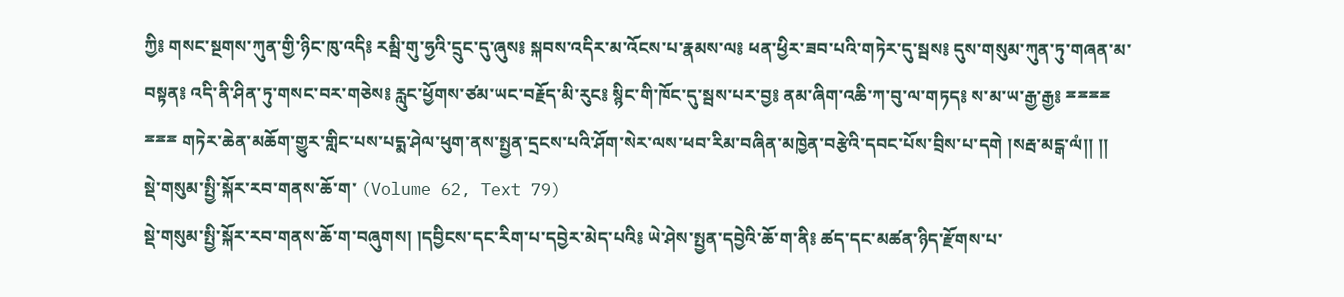ཀྱི༔ གསང་སྔགས་ཀུན་གྱི་ཉིང་ཁུ་འདི༔ རམྦི་གུ་ཧྱའི་དྲུང་དུ་ཞུས༔ སྐབས་འདིར་མ་འོངས་པ་རྣམས་ལ༔ ཕན་ཕྱིར་ཟབ་པའི་གཏེར་དུ་སྦས༔ དུས་གསུམ་ཀུན་ཏུ་གཞན་མ་བསྟན༔ འདི་ནི་ཤིན་ཏུ་གསང་བར་གཅེས༔ རླུང་ཕྱོགས་ཙམ་ཡང་བརྗོད་མི་རུང༔ སྙིང་གི་ཁོང་དུ་སྦས་པར་བྱ༔ ནམ་ཞིག་འཆི་ཀ་བུ་ལ་གཏད༔ ས་མ་ཡ་རྒྱ་རྒྱ༔ ྈྈྈྈ ྈྈྈ གཏེར་ཆེན་མཆོག་གྱུར་གླིང་པས་པདྨ་ཤེལ་ཕུག་ནས་སྤྱན་དྲངས་པའི་ཤོག་སེར་ལས་ཕབ་རིམ་བཞིན་མཁྱེན་བརྩེའི་དབང་པོས་བྲིས་པ་དགེ །སརྦ་མངྒ་ལཾ།། །།
སྡེ་གསུམ་སྤྱི་སྐོར་རབ་གནས་ཆོ་ག་ (Volume 62, Text 79)
སྡེ་གསུམ་སྤྱི་སྐོར་རབ་གནས་ཆོ་ག་བཞུགས། །དབྱིངས་དང་རིག་པ་དབྱེར་མེད་པའི༔ ཡེ་ཤེས་སྤྱན་དབྱེའི་ཆོ་ག་ནི༔ ཚད་དང་མཚན་ཉིད་རྫོགས་པ་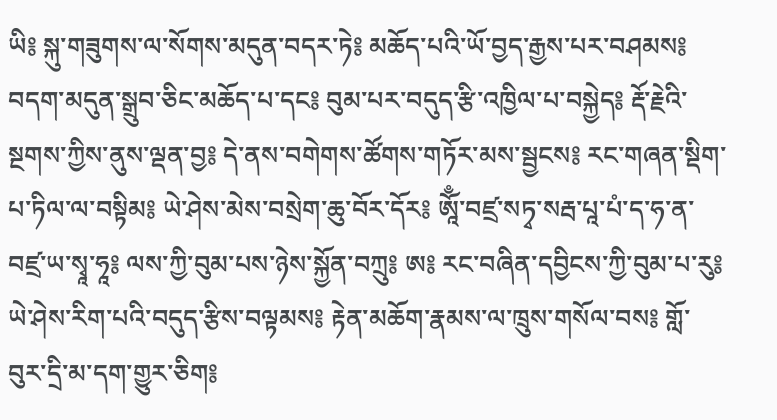ཡི༔ སྐུ་གཟུགས་ལ་སོགས་མདུན་བདར་ཏེ༔ མཆོད་པའི་ཡོ་བྱད་རྒྱས་པར་བཤམས༔ བདག་མདུན་སྒྲུབ་ཅིང་མཆོད་པ་དང༔ བུམ་པར་བདུད་རྩི་འཁྱིལ་པ་བསྐྱེད༔ རྡོ་རྗེའི་སྔགས་ཀྱིས་ནུས་ལྡན་བྱ༔ དེ་ནས་བགེགས་ཚོགས་གཏོར་མས་སྦྱངས༔ རང་གཞན་སྡིག་པ་ཏིལ་ལ་བསྟིམ༔ ཡེ་ཤེས་མེས་བསྲེག་ཆུ་བོར་དོར༔ ཨཱོྃ་བཛྲ་སཏྭ་སརྦ་པཱ་པཾ་ད་ཧ་ན་བཛྲ་ཡ་སྭཱ་ཧཱ༔ ལས་ཀྱི་བུམ་པས་ཉེས་སྐྱོན་བཀྲུ༔ ཨ༔ རང་བཞིན་དབྱིངས་ཀྱི་བུམ་པ་རུ༔ ཡེ་ཤེས་རིག་པའི་བདུད་རྩིས་བལྟམས༔ རྟེན་མཆོག་རྣམས་ལ་ཁྲུས་གསོལ་བས༔ གློ་བུར་དྲི་མ་དག་གྱུར་ཅིག༔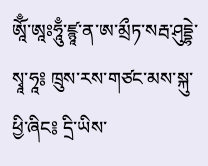ཨཱོྃ་ཨཱཿཧཱུྃ་ཛྙཱ་ན་ཨ་མྲྀཏ་སརྦ་ཤུདྡྷེ་སྭཱ་ཧཱ༔ ཁྲུས་རས་གཙང་མས་སྐུ་ཕྱི་ཞིང༔ དྲི་ཡིས་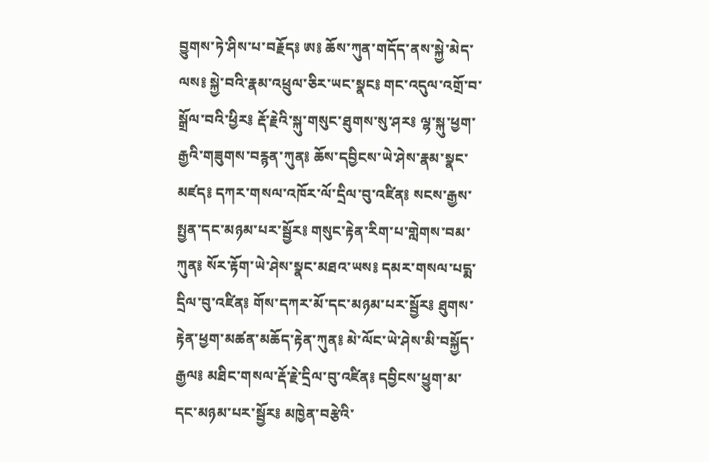བྱུགས་ཏེ་ཤིས་པ་བརྗོད༔ ཨ༔ ཆོས་ཀུན་གདོད་ནས་སྐྱེ་མེད་ལས༔ སྐྱེ་བའི་རྣམ་འཕྲུལ་ཅིར་ཡང་སྣང༔ གང་འདུལ་འགྲོ་བ་སྒྲོལ་བའི་ཕྱིར༔ རྡོ་རྗེའི་སྐུ་གསུང་ཐུགས་སུ་ཤར༔ ལྷ་སྐུ་ཕྱག་རྒྱའི་གཟུགས་བརྙན་ཀུན༔ ཆོས་དབྱིངས་ཡེ་ཤེས་རྣམ་སྣང་མཛད༔ དཀར་གསལ་འཁོར་ལོ་དྲིལ་བུ་འཛིན༔ སངས་རྒྱས་སྤྱན་དང་མཉམ་པར་སྦྱོར༔ གསུང་རྟེན་རིག་པ་གླེགས་བམ་ཀུན༔ སོར་རྟོག་ཡེ་ཤེས་སྣང་མཐའ་ཡས༔ དམར་གསལ་པདྨ་དྲིལ་བུ་འཛིན༔ གོས་དཀར་མོ་དང་མཉམ་པར་སྦྱོར༔ ཐུགས་རྟེན་ཕྱག་མཚན་མཆོད་རྟེན་ཀུན༔ མེ་ལོང་ཡེ་ཤེས་མི་བསྐྱོད་རྒྱལ༔ མཐིང་གསལ་རྡོ་རྗེ་དྲིལ་བུ་འཛིན༔ དབྱིངས་ཕྱུག་མ་དང་མཉམ་པར་སྦྱོར༔ མཁྱེན་བརྩེའི་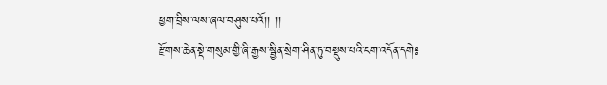ཕྱག་བྲིས་ལས་ཞལ་བཤུས་པའོ།། །།
རྫོགས་ཆེན་སྡེ་གསུམ་གྱི་ཞི་རྒྱས་སྦྱིན་སྲེག་ཤིན་ཏུ་བསྡུས་པའི་ངག་འདོན་དགེ༔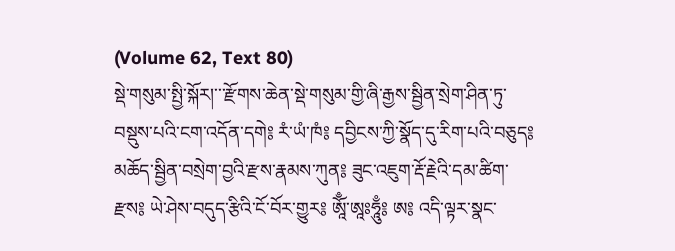(Volume 62, Text 80)
སྡེ་གསུམ་སྤྱི་སྐོར།་་་རྫོགས་ཆེན་སྡེ་གསུམ་གྱི་ཞི་རྒྱས་སྦྱིན་སྲེག་ཤིན་ཏུ་བསྡུས་པའི་ངག་འདོན་དགེ༔ རཾ་ཡཾ་ཁཾ༔ དབྱིངས་ཀྱི་སྣོད་དུ་རིག་པའི་བཅུད༔ མཆོད་སྦྱིན་བསྲེག་བྱའི་རྫས་རྣམས་ཀུན༔ ཟུང་འཇུག་རྡོ་རྗེའི་དམ་ཚིག་རྫས༔ ཡེ་ཤེས་བདུད་རྩིའི་ངོ་བོར་གྱུར༔ ཨཱོྃ་ཨཱཿཧཱུྃ༔ ཨ༔ འདི་ལྟར་སྣང་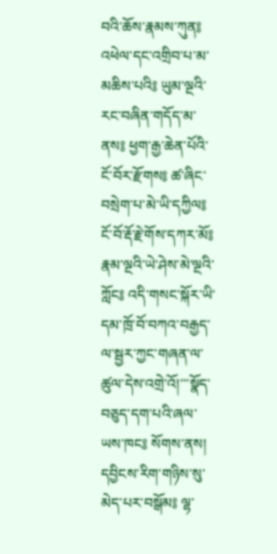བའི་ཆོས་རྣམས་ཀུན༔ འཕེལ་དང་འགྲིབ་པ་མ་མཆིས་པའི༔ ཡུམ་ལྔའི་རང་བཞིན་གདོད་མ་ནས༔ ཕྱག་རྒྱ་ཆེན་པོའི་ངོ་བོར་རྫོགས༔ ཚ་ཞིང་བསྲེག་པ་མེ་ཡི་དཀྱིལ༔ ངོ་བོ་རྡོ་རྗེ་གོས་དཀར་མོ༔ རྣམ་ལྔའི་ཡེ་ཤེས་མེ་ལྔའི་ཀློང༔ འདི་གསང་སྐོར་ཡི་དམ་ཁྲོ་བོ་བཀའ་བརྒྱད་ལ་སྦྱར་ཀྱང་གཞན་ལ་ཚུལ་དེས་འགྲེ་འོ།་་་སྣོད་བཅུད་དག་པའི་ཞལ་ཡས་ཁང༔ སོགས་ནས། དབྱིངས་རིག་གཉིས་སུ་མེད་པར་བསྒོམ༔ ལྷ་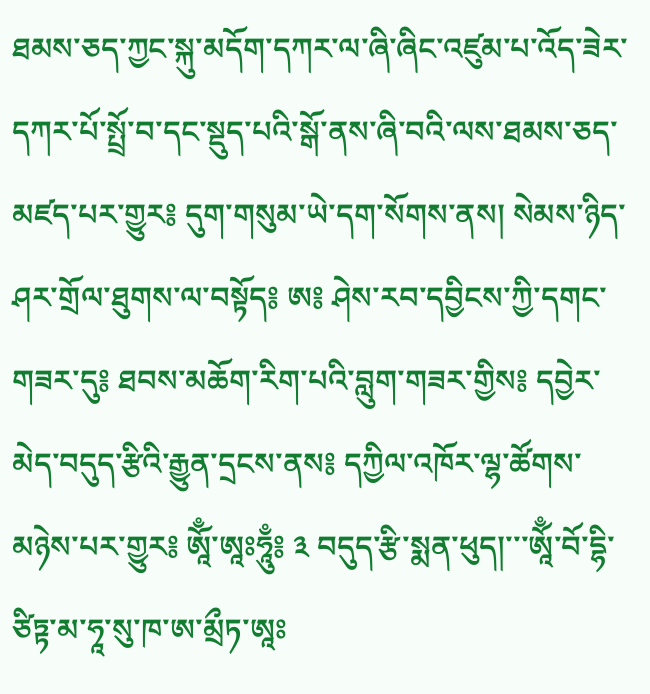ཐམས་ཅད་ཀྱང་སྐུ་མདོག་དཀར་ལ་ཞི་ཞིང་འཛུམ་པ་འོད་ཟེར་དཀར་པོ་སྤྲོ་བ་དང་སྡུད་པའི་སྒོ་ནས་ཞི་བའི་ལས་ཐམས་ཅད་མཛད་པར་གྱུར༔ དུག་གསུམ་ཡེ་དག་སོགས་ནས། སེམས་ཉིད་ཤར་གྲོལ་ཐུགས་ལ་བསྟོད༔ ཨ༔ ཤེས་རབ་དབྱིངས་ཀྱི་དགང་གཟར་དུ༔ ཐབས་མཆོག་རིག་པའི་བླུག་གཟར་གྱིས༔ དབྱེར་མེད་བདུད་རྩིའི་རྒྱུན་དྲངས་ནས༔ དཀྱིལ་འཁོར་ལྷ་ཚོགས་མཉེས་པར་གྱུར༔ ཨཱོྃ་ཨཱཿཧཱུྃ༔ ༣ བདུད་རྩི་སྨན་ཕུད།་་་ཨཱོྃ་བོ་དྷི་ཙིཏྟ་མ་ཧཱ་སུ་ཁ་ཨ་མྲྀཏ་ཨཱཿ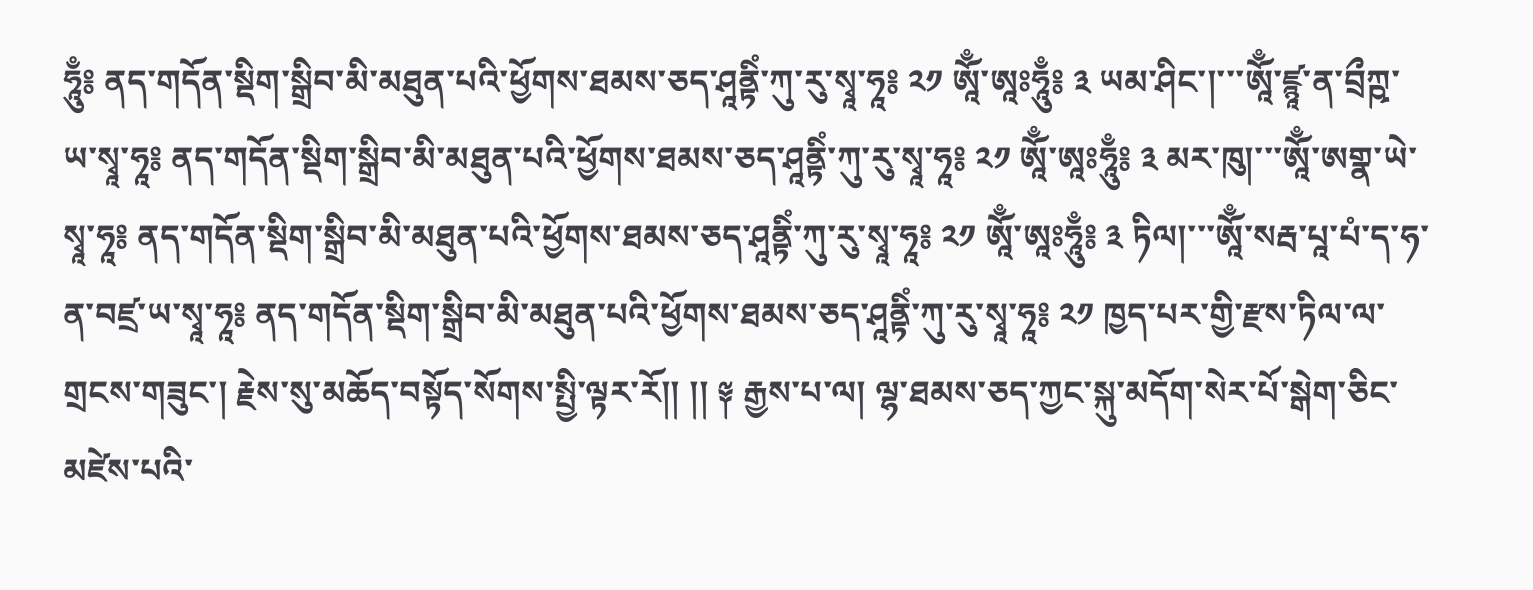ཧཱུྃ༔ ནད་གདོན་སྡིག་སྒྲིབ་མི་མཐུན་པའི་ཕྱོགས་ཐམས་ཅད་ཤཱནྟིཾ་ཀུ་རུ་སྭཱ་ཧཱ༔ ༢༡ ཨཱོྃ་ཨཱཿཧཱུྃ༔ ༣ ཡམ་ཤིང་།་་་ཨཱོྃ་ཛྙཱ་ན་བྲྀཀྵ་ཡ་སྭཱ་ཧཱ༔ ནད་གདོན་སྡིག་སྒྲིབ་མི་མཐུན་པའི་ཕྱོགས་ཐམས་ཅད་ཤཱནྟིཾ་ཀུ་རུ་སྭཱ་ཧཱ༔ ༢༡ ཨཱོྃ་ཨཱཿཧཱུྃ༔ ༣ མར་ཁུ།་་་ཨཱོྃ་ཨགྣ་ཡེ་སྭཱ་ཧཱ༔ ནད་གདོན་སྡིག་སྒྲིབ་མི་མཐུན་པའི་ཕྱོགས་ཐམས་ཅད་ཤཱནྟིཾ་ཀུ་རུ་སྭཱ་ཧཱ༔ ༢༡ ཨཱོྃ་ཨཱཿཧཱུྃ༔ ༣ ཏིལ།་་་ཨཱོྃ་སརྦ་པཱ་པཾ་ད་ཧ་ན་བཛྲ་ཡ་སྭཱ་ཧཱ༔ ནད་གདོན་སྡིག་སྒྲིབ་མི་མཐུན་པའི་ཕྱོགས་ཐམས་ཅད་ཤཱནྟིཾ་ཀུ་རུ་སྭཱ་ཧཱ༔ ༢༡ ཁྱད་པར་གྱི་རྫས་ཏིལ་ལ་གྲངས་གཟུང་། རྗེས་སུ་མཆོད་བསྟོད་སོགས་སྤྱི་ལྟར་རོ།། །། ༈ རྒྱས་པ་ལ། ལྷ་ཐམས་ཅད་ཀྱང་སྐུ་མདོག་སེར་པོ་སྒེག་ཅིང་མཛེས་པའི་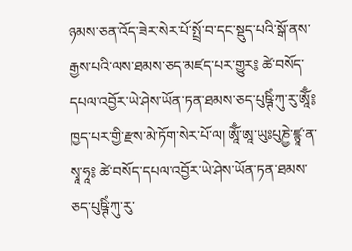ཉམས་ཅན་འོད་ཟེར་སེར་པོ་སྤྲོ་བ་དང་སྡུད་པའི་སྒོ་ནས་རྒྱས་པའི་ལས་ཐམས་ཅད་མཛད་པར་གྱུར༔ ཚེ་བསོད་དཔལ་འབྱོར་ཡེ་ཤེས་ཡོན་ཏན་ཐམས་ཅད་པུཥྚིཾ་ཀུ་རུ་ཨཱོྃ༔ ཁྱད་པར་གྱི་རྫས་མེ་ཏོག་སེར་པོ་ལ། ཨཱོྃ་ཨཱ་ཡུཿཔུཎྱེ་ཛྙཱ་ན་སྭཱ་ཧཱ༔ ཚེ་བསོད་དཔལ་འབྱོར་ཡེ་ཤེས་ཡོན་ཏན་ཐམས་ཅད་པུཥྚིཾ་ཀུ་རུ་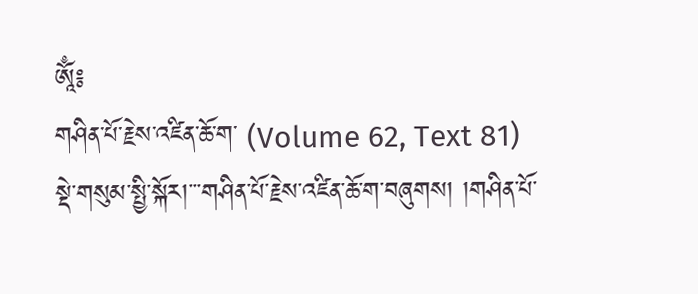ཨཱོྃ༔
གཤིན་པོ་རྗེས་འཛིན་ཆོ་ག་ (Volume 62, Text 81)
སྡེ་གསུམ་སྤྱི་སྐོར།་་་གཤིན་པོ་རྗེས་འཛིན་ཆོ་ག་བཞུགས། །གཤིན་པོ་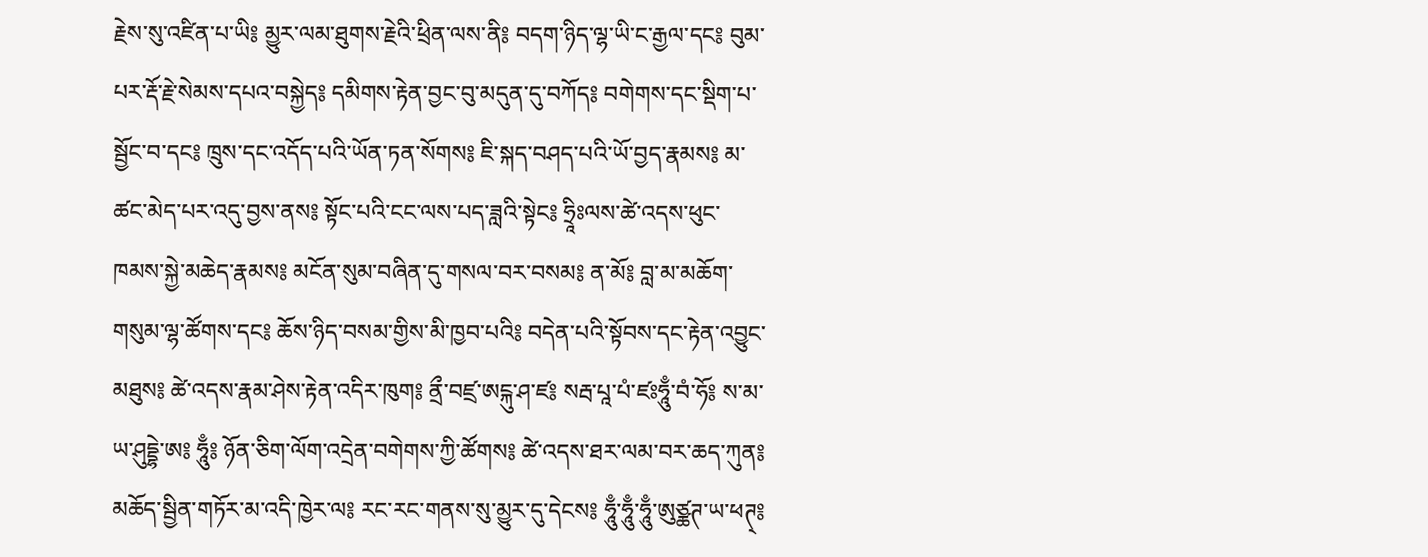རྗེས་སུ་འཛིན་པ་ཡི༔ མྱུར་ལམ་ཐུགས་རྗེའི་ཕྲིན་ལས་ནི༔ བདག་ཉིད་ལྷ་ཡི་ང་རྒྱལ་དང༔ བུམ་པར་རྡོ་རྗེ་སེམས་དཔའ་བསྐྱེད༔ དམིགས་རྟེན་བྱང་བུ་མདུན་དུ་བཀོད༔ བགེགས་དང་སྡིག་པ་སྦྱོང་བ་དང༔ ཁྲུས་དང་འདོད་པའི་ཡོན་ཏན་སོགས༔ ཇི་སྐད་བཤད་པའི་ཡོ་བྱད་རྣམས༔ མ་ཚང་མེད་པར་འདུ་བྱས་ནས༔ སྟོང་པའི་ངང་ལས་པད་ཟླའི་སྟེང༔ ཧྲཱིཿལས་ཚེ་འདས་ཕུང་ཁམས་སྐྱེ་མཆེད་རྣམས༔ མངོན་སུམ་བཞིན་དུ་གསལ་བར་བསམ༔ ན་མོ༔ བླ་མ་མཆོག་གསུམ་ལྷ་ཚོགས་དང༔ ཆོས་ཉིད་བསམ་གྱིས་མི་ཁྱབ་པའི༔ བདེན་པའི་སྟོབས་དང་རྟེན་འབྱུང་མཐུས༔ ཚེ་འདས་རྣམ་ཤེས་རྟེན་འདིར་ཁུག༔ ནྲྀ་བཛྲ་ཨངྐུ་ཤ་ཛ༔ སརྦ་པཱ་པཾ་ཛཿཧཱུྃ་བཾ་ཧོ༔ ས་མ་ཡ་ཤུདྡྷེ་ཨ༔ ཧཱུྃ༔ ཉོན་ཅིག་ལོག་འདྲེན་བགེགས་ཀྱི་ཚོགས༔ ཚེ་འདས་ཐར་ལམ་བར་ཆད་ཀུན༔ མཆོད་སྦྱིན་གཏོར་མ་འདི་ཁྱེར་ལ༔ རང་རང་གནས་སུ་མྱུར་དུ་དེངས༔ ཧཱུྃ་ཧཱུྃ་ཧཱུྃ་ཨུཙྪཊ་ཡ་ཕཊ྄༔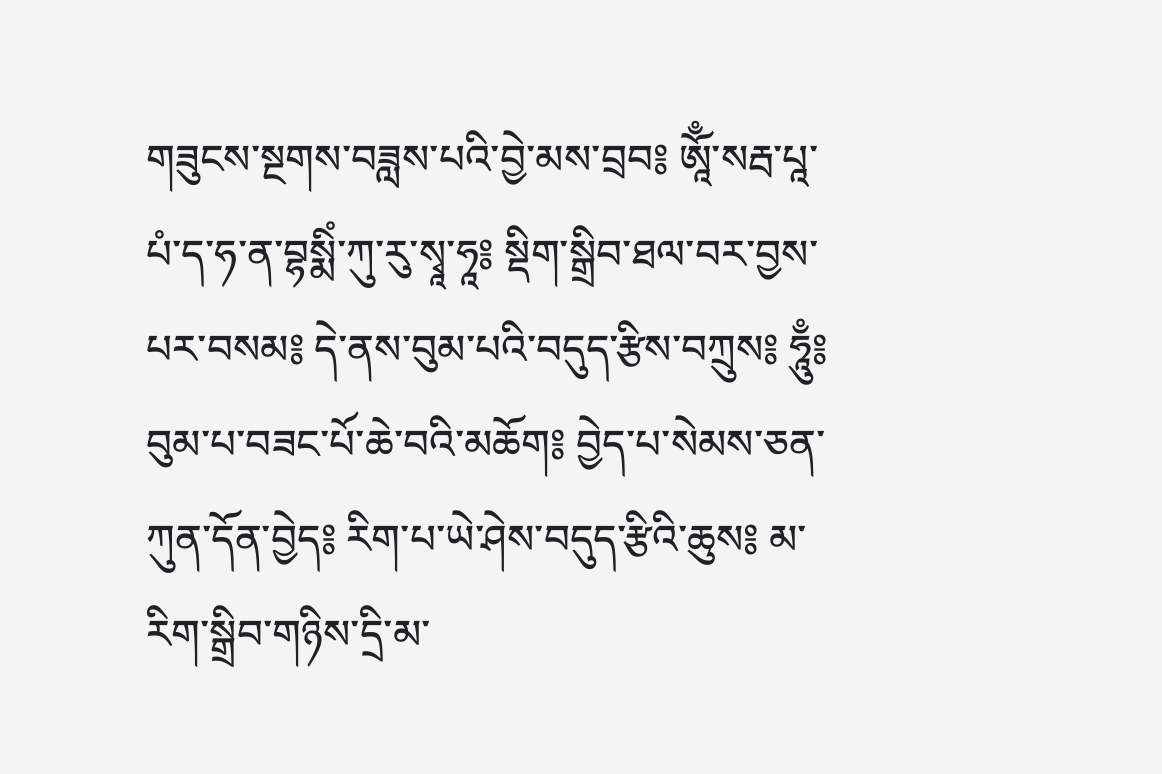གཟུངས་སྔགས་བཟླས་པའི་བྱེ་མས་བྲབ༔ ཨཱོྃ་སརྦ་པཱ་པཾ་ད་ཧ་ན་བྷསྨིཾ་ཀུ་རུ་སྭཱ་ཧཱ༔ སྡིག་སྒྲིབ་ཐལ་བར་བྱས་པར་བསམ༔ དེ་ནས་བུམ་པའི་བདུད་རྩིས་བཀྲུས༔ ཧཱུྃ༔ བུམ་པ་བཟང་པོ་ཆེ་བའི་མཆོག༔ བྱེད་པ་སེམས་ཅན་ཀུན་དོན་བྱེད༔ རིག་པ་ཡེ་ཤེས་བདུད་རྩིའི་ཆུས༔ མ་རིག་སྒྲིབ་གཉིས་དྲི་མ་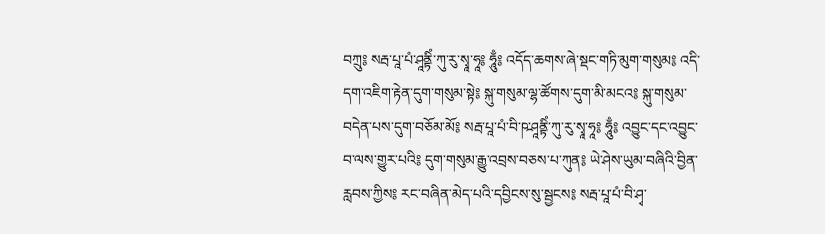བཀྲུ༔ སརྦ་པཱ་པཾ་ཤཱནྟིཾ་ཀུ་རུ་སྭཱ་ཧཱ༔ ཧཱུྃ༔ འདོད་ཆགས་ཞེ་སྡང་གཏི་མུག་གསུམ༔ འདི་དག་འཇིག་རྟེན་དུག་གསུམ་སྟེ༔ སྐུ་གསུམ་ལྷ་ཚོགས་དུག་མི་མངའ༔ སྐུ་གསུམ་བདེན་པས་དུག་བཅོམ་མོ༔ སརྦ་པཱ་པཾ་བི་ཥ་ཤཱནྟིཾ་ཀུ་རུ་སྭཱ་ཧཱ༔ ཧཱུྃ༔ འབྱུང་དང་འབྱུང་བ་ལས་གྱུར་པའི༔ དུག་གསུམ་རྒྱུ་འབྲས་བཅས་པ་ཀུན༔ ཡེ་ཤེས་ཡུམ་བཞིའི་བྱིན་རླབས་ཀྱིས༔ རང་བཞིན་མེད་པའི་དབྱིངས་སུ་སྦྱངས༔ སརྦ་པཱ་པཾ་བི་ཤྭ་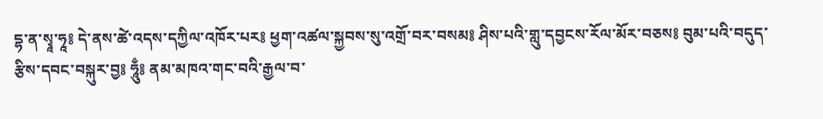དྷ་ན་སྭཱ་ཧཱ༔ དེ་ནས་ཚེ་འདས་དཀྱིལ་འཁོར་པར༔ ཕྱག་འཚལ་སྐྱབས་སུ་འགྲོ་བར་བསམ༔ ཤིས་པའི་གླུ་དབྱངས་རོལ་མོར་བཅས༔ བུམ་པའི་བདུད་རྩིས་དབང་བསྐུར་བྱ༔ ཧཱུྃ༔ ནམ་མཁའ་གང་བའི་རྒྱལ་བ་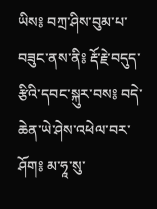ཡིས༔ བཀྲ་ཤིས་བུམ་པ་བཟུང་ནས་ནི༔ རྡོ་རྗེ་བདུད་རྩིའི་དབང་སྐུར་བས༔ བདེ་ཆེན་ཡེ་ཤེས་འཕེལ་བར་ཤོག༔ མ་ཧཱ་སུ་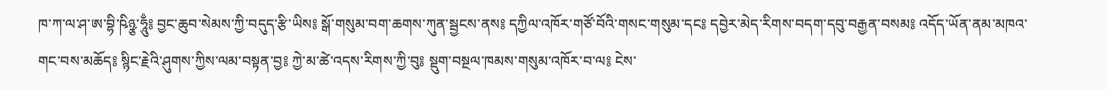ཁ་ཀ་ལ་ཤ་ཨ་བྷི་ཥིཉྩ་ཧཱུྃ༔ བྱང་ཆུབ་སེམས་ཀྱི་བདུད་རྩི་ཡིས༔ སྒོ་གསུམ་བག་ཆགས་ཀུན་སྦྱངས་ནས༔ དཀྱིལ་འཁོར་གཙོ་བོའི་གསང་གསུམ་དང༔ དབྱེར་མེད་རིགས་བདག་དབུ་བརྒྱན་བསམ༔ འདོད་ཡོན་ནམ་མཁའ་གང་བས་མཆོད༔ སྙིང་རྗེའི་ཤུགས་ཀྱིས་ལམ་བསྟན་བྱ༔ ཀྱེ་མ་ཚེ་འདས་རིགས་ཀྱི་བུ༔ སྡུག་བསྔལ་ཁམས་གསུམ་འཁོར་བ་ལ༔ ངེས་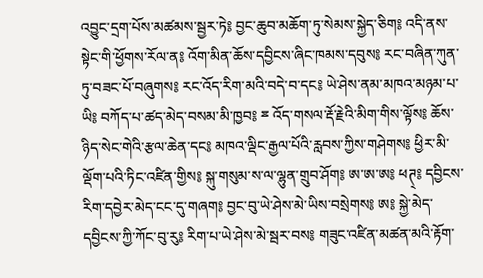འབྱུང་དྲག་པོས་མཚམས་སྦྱར་ཏེ༔ བྱང་ཆུབ་མཆོག་ཏུ་སེམས་སྐྱེད་ཅིག༔ འདི་ནས་སྟེང་གི་ཕྱོགས་རོལ་ན༔ འོག་མིན་ཆོས་དབྱིངས་ཞིང་ཁམས་དབུས༔ རང་བཞིན་ཀུན་ཏུ་བཟང་པོ་བཞུགས༔ རང་འོད་རིག་མའི་བདེ་བ་དང༔ ཡེ་ཤེས་ནམ་མཁའ་མཉམ་པ་ཡི༔ བཀོད་པ་ཚད་མེད་བསམ་མི་ཁྱབ༔ ྈ འོད་གསལ་རྡོ་རྗེའི་མིག་གིས་ལྟོས༔ ཆོས་ཉིད་སེང་གེའི་རྩལ་ཆེན་དང༔ མཁའ་ལྡིང་རྒྱལ་པོའི་རླབས་ཀྱིས་གཤེགས༔ ཕྱིར་མི་ལྡོག་པའི་ཏིང་འཛིན་གྱིས༔ སྐུ་གསུམ་ས་ལ་ལྷུན་གྲུབ་ཤོག༔ ཨ་ཨ་ཨ༔ ཕཊ྄༔ དབྱིངས་རིག་དབྱེར་མེད་ངང་དུ་གཞག༔ བྱང་བུ་ཡེ་ཤེས་མེ་ཡིས་བསྲེགས༔ ཨ༔ སྐྱེ་མེད་དབྱིངས་ཀྱི་ཀོང་བུ་རུ༔ རིག་པ་ཡེ་ཤེས་མེ་སྦར་བས༔ གཟུང་འཛིན་མཚན་མའི་རྟོག་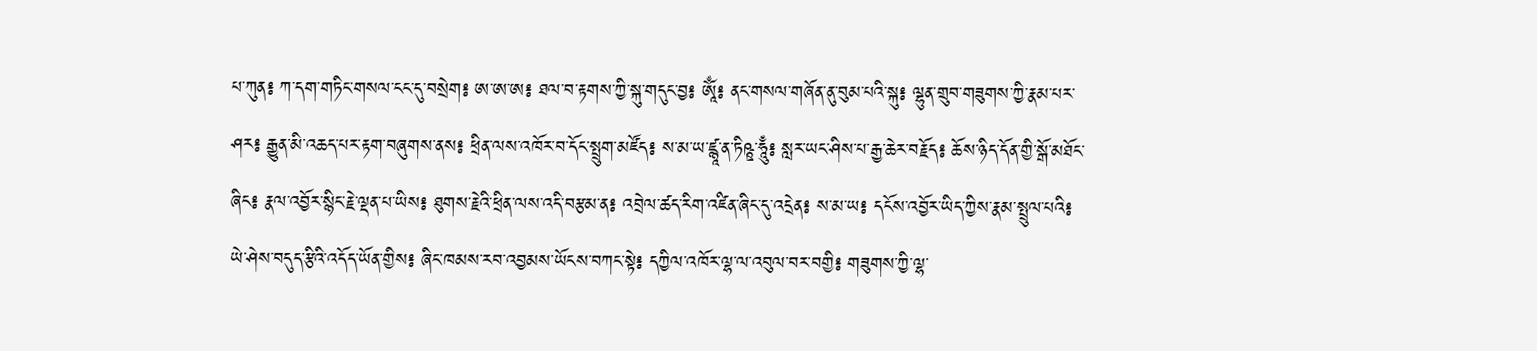པ་ཀུན༔ ཀ་དག་གཏིང་གསལ་ངང་དུ་བསྲེག༔ ཨ་ཨ་ཨ༔ ཐལ་བ་རྟགས་ཀྱི་སྐུ་གདུང་བྱ༔ ཨཱོྃ༔ ནང་གསལ་གཞོན་ནུ་བུམ་པའི་སྐུ༔ ལྷུན་གྲུབ་གཟུགས་ཀྱི་རྣམ་པར་ཤར༔ རྒྱུན་མི་འཆད་པར་རྟག་བཞུགས་ནས༔ ཕྲིན་ལས་འཁོར་བ་དོང་སྤྲུག་མཛོད༔ ས་མ་ཡ་ཛྙཱ་ན་ཏིཥྛ་ཧཱུྃ༔ སླར་ཡང་ཤིས་པ་རྒྱ་ཆེར་བརྗོད༔ ཆོས་ཉིད་དོན་གྱི་སྒོ་མཐོང་ཞིང༔ རྣལ་འབྱོར་སྙིང་རྗེ་ལྡན་པ་ཡིས༔ ཐུགས་རྗེའི་ཕྲིན་ལས་འདི་བརྩམ་ན༔ འབྲེལ་ཚད་རིག་འཛིན་ཞིང་དུ་འདྲེན༔ ས་མ་ཡ༔ དངོས་འབྱོར་ཡིད་ཀྱིས་རྣམ་སྤྲུལ་པའི༔ ཡེ་ཤེས་བདུད་རྩིའི་འདོད་ཡོན་གྱིས༔ ཞིང་ཁམས་རབ་འབྱམས་ཡོངས་བཀང་སྟེ༔ དཀྱིལ་འཁོར་ལྷ་ལ་འབུལ་བར་བགྱི༔ གཟུགས་ཀྱི་ལྷ་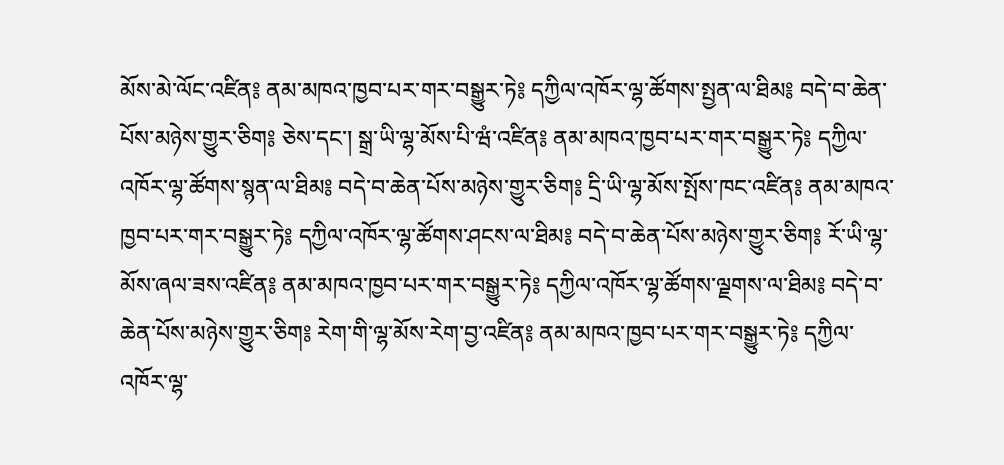མོས་མེ་ལོང་འཛིན༔ ནམ་མཁའ་ཁྱབ་པར་གར་བསྒྱུར་ཏེ༔ དཀྱིལ་འཁོར་ལྷ་ཚོགས་སྤྱན་ལ་ཐིམ༔ བདེ་བ་ཆེན་པོས་མཉེས་གྱུར་ཅིག༔ ཅེས་དང་། སྒྲ་ཡི་ལྷ་མོས་པི་ཝཾ་འཛིན༔ ནམ་མཁའ་ཁྱབ་པར་གར་བསྒྱུར་ཏེ༔ དཀྱིལ་འཁོར་ལྷ་ཚོགས་སྙན་ལ་ཐིམ༔ བདེ་བ་ཆེན་པོས་མཉེས་གྱུར་ཅིག༔ དྲི་ཡི་ལྷ་མོས་སྤོས་ཁང་འཛིན༔ ནམ་མཁའ་ཁྱབ་པར་གར་བསྒྱུར་ཏེ༔ དཀྱིལ་འཁོར་ལྷ་ཚོགས་ཤངས་ལ་ཐིམ༔ བདེ་བ་ཆེན་པོས་མཉེས་གྱུར་ཅིག༔ རོ་ཡི་ལྷ་མོས་ཞལ་ཟས་འཛིན༔ ནམ་མཁའ་ཁྱབ་པར་གར་བསྒྱུར་ཏེ༔ དཀྱིལ་འཁོར་ལྷ་ཚོགས་ལྗགས་ལ་ཐིམ༔ བདེ་བ་ཆེན་པོས་མཉེས་གྱུར་ཅིག༔ རེག་གི་ལྷ་མོས་རེག་བྱ་འཛིན༔ ནམ་མཁའ་ཁྱབ་པར་གར་བསྒྱུར་ཏེ༔ དཀྱིལ་འཁོར་ལྷ་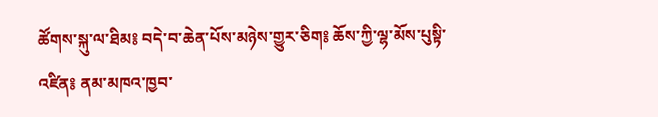ཚོགས་སྐུ་ལ་ཐིམ༔ བདེ་བ་ཆེན་པོས་མཉེས་གྱུར་ཅིག༔ ཆོས་ཀྱི་ལྷ་མོས་པུསྟི་འཛིན༔ ནམ་མཁའ་ཁྱབ་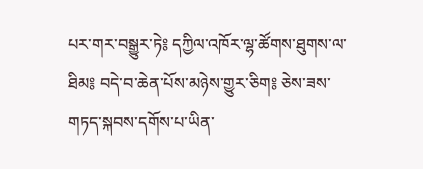པར་གར་བསྒྱུར་ཏེ༔ དཀྱིལ་འཁོར་ལྷ་ཚོགས་ཐུགས་ལ་ཐིམ༔ བདེ་བ་ཆེན་པོས་མཉེས་གྱུར་ཅིག༔ ཅེས་ཟས་གཏད་སྐབས་དགོས་པ་ཡིན་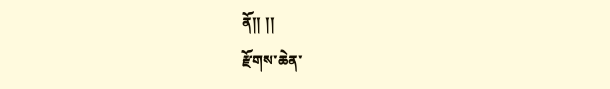ནོ།། །།
རྫོགས་ཆེན་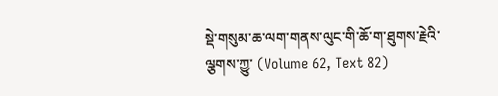སྡེ་གསུམ་ཆ་ལག་གནས་ལུང་གི་ཆོ་ག་ཐུགས་རྗེའི་ལྕགས་ཀྱུ་ (Volume 62, Text 82)